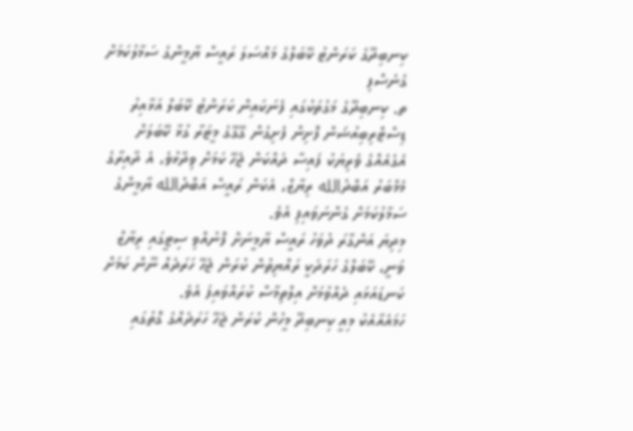ކިނބިދޫގެ ކަރަންޓު ކޭބަލްގެ މައްސަލަ ރައީސް ޔާމީންގެ ސަމާލުކަމަށް ގެނެސްފި
ތ. ކިނބިދޫގެ މަގުތަކުގައި ފެނަކައިން ކަރަންޓު ކޭބަލް އަޅާއިރު ޑިސްޓްރިބިއުޝަން ފޮށިން ފެށިގެން ގޭގޭގެ މީޓަރާ ގުޅާ ކޭބަލަށް އެގެއެއްގެ ވެރިޔަކު ފައިސާ ދައްކަން ޖެހޭ ކަމަށް ވިދާޅުވެ، އެ ދާއިރާގެ މެމްބަރު އަބްދުالله ރިޔާޒް، އެކަން ރައީސް އަބްދުالله ޔާމީންގެ ސަމާލުކަމަށް ގެންނަވައިފި އެވެ.
މިދިޔަ އަންގާރަ ދުވަހު ރައީސް ޔާމީނަށް ފޮނުއްވި ސިޓީގައި ރިޔާޒް ވަނީ، ކޭބަލްގެ ހަރަދަކީ ރައްޔިތުން ކުރަން ޖެހޭ ހަރަދެއް ނޫން ކަމަށް ކަނޑައަޅައި ދެއްވުމަށް އިލްތިމާސް ކުރައްވައިފަ އެވެ.
ހަމައެއާއެކު މިއީ ކިނބިދޫ މީހުން ކުރަން ޖެހޭ ހަރަދެއްގެ ގޮތުގައި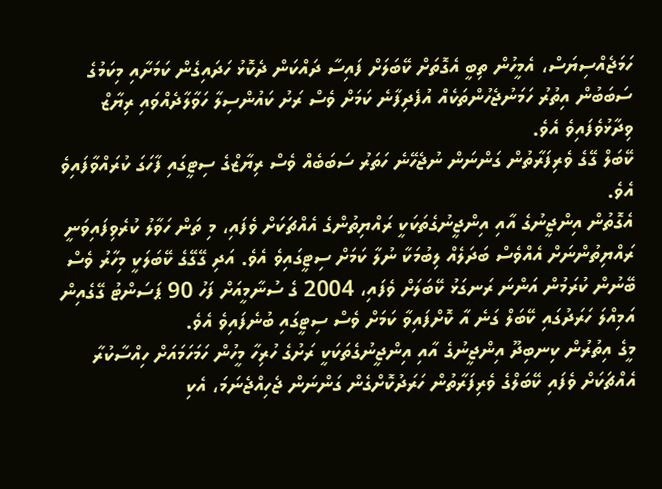ހަމަޖެއްސިޔަސް، އެމީހުން ތިބީ އެގޮތަށް ކޭބަލަށް ފައިސާ ދައްކަން ދެކޮޅު ހަދައިގެން ކަމަށާއި މިކަމުގެ ސަބަބުން އިތުރު ހަމަނުޖެހުންތަކެއް އުފެދިފާނެ ކަމަށް ވެސް ރަށު ކައުންސިލާ ހަވާލާދެއްވައި ރިޔާޒް ވިދާޅުވެފައިވެ އެވެ.
ކޭބަލް ގޭގެ ވެރިފަރާތުން ގަންނަން ނުޖެހޭނެ ހަތަރު ސަބަބެއް ވެސް ރިޔާޒްގެ ސިޓީގައި ފާހަގަ ކުރައްވާފައިވެ އެވެ.
އެގޮތުން އިންޖީނުގެ އާއި އިންޖީނުގެތަކަކީ ރައްޔިތުންގެ އެއްޗަކަށް ވެފައި، މި ތަން ހަވާލު ކުރެވިފައިވަނީ ރައްޔިތުންނަށް އެއްވެސް ބަދަލެއް ލިބުމަކާ ނުލާ ކަމަށް ސިޓީގައިވެ އެވެ. އަދި ގޭގޭގެ ކޭބަލަކީ މިހާރު ވެސް ބޭނުން ކުރަމުން އަންނަ ރަނގަޅު ކޭބަލަށް ވެފައި، 2004 ގެ ސުނާމީއަށް ފަހު 90 ޕަސަންޓު ގޭގެއިން އަމިއްލަ ހަރަދުގައި ކޭބަލް ގަނެ އާ ކޮށްފައިވާ ކަމަށް ވެސް ސިޓީގައި ބުނެފައިވެ އެވެ.
މީގެ އިތުރުން ކިނބިދޫ އިންޖީނުގެ އާއި އިންޖީނުގެތަކަކީ ރަށުގެ ހުރިހާ މީހުން ހަމަހަމައަށް ހިއްސާކުރާ އެއްޗަކަށް ވެފައި ކޭބަލްގެ ވެރިފަރާތުން ހަރަދުކޮށްގެން ގަންނަން ޖެހިއްޖެނަމަ، އެކި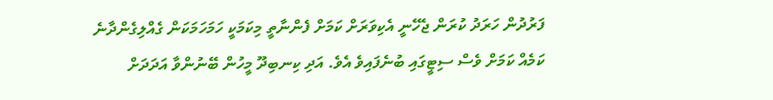ފަރުދުން ހަރަދު ކުރަން ޖެހޭނީ އެކިވަރަށް ކަމަށް ފެންނާތީ މިކަމަކީ ހަމަހަމަކަން ގެއްލިގެންދާނެ ކަމެއް ކަމަށް ވެސް ސިޓީގައި ބުނެފައިވެ އެވެ. އަދި ކިނބިދޫ މީހުން ބޭނުންވާ އަދަދަށް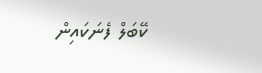ކޭބަލް ފެނަކައިން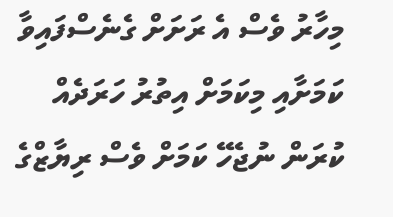މިހާރު ވެސް އެ ރަށަށް ގެނެސްފައިވާ ކަމަށާއި މިކަމަށް އިތުރު ހަރަދެއް ކުރަން ނުޖެހޭ ކަމަށް ވެސް ރިޔާޒްގެ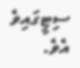ސިޓީގައިވެ އެވެ.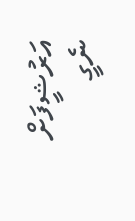އަރުޝީފަށް ނެގީ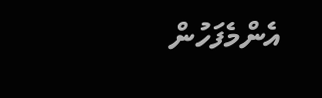އެންމެފަހުން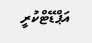އަޕްޑޭޓްކުރީ